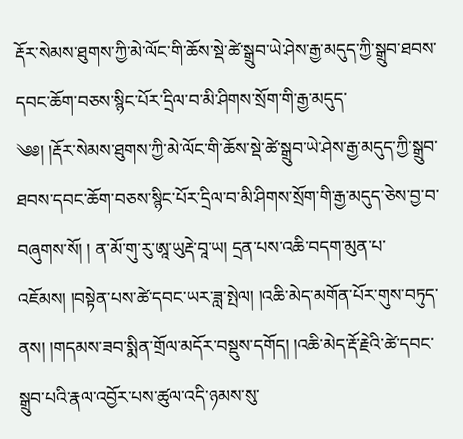རྡོར་སེམས་ཐུགས་ཀྱི་མེ་ལོང་གི་ཆོས་སྡེ་ཚེ་སྒྲུབ་ཡེ་ཤེས་རྒྱ་མདུད་ཀྱི་སྒྲུབ་ཐབས་དབང་ཆོག་བཅས་སྙིང་པོར་དྲིལ་བ་མི་ཤིགས་སྲོག་གི་རྒྱ་མདུད་
༄༅། །རྡོར་སེམས་ཐུགས་ཀྱི་མེ་ལོང་གི་ཆོས་སྡེ་ཚེ་སྒྲུབ་ཡེ་ཤེས་རྒྱ་མདུད་ཀྱི་སྒྲུབ་ཐབས་དབང་ཆོག་བཅས་སྙིང་པོར་དྲིལ་བ་མི་ཤིགས་སྲོག་གི་རྒྱ་མདུད་ཅེས་བྱ་བ་བཞུགས་སོ། ། ན་མོ་གུ་རུ་ཨཱ་ཡུརྡེ་བཱ་ཡ། དྲན་པས་འཆི་བདག་མུན་པ་འཇོམས། །བསྟེན་པས་ཚེ་དབང་ཡར་ཟླ་སྤེལ། །འཆི་མེད་མགོན་པོར་གུས་བཏུད་ནས། །གདམས་ཟབ་སྨིན་གྲོལ་མདོར་བསྡུས་དགོད། །འཆི་མེད་རྡོ་རྗེའི་ཚེ་དབང་སྒྲུབ་པའི་རྣལ་འབྱོར་པས་ཚུལ་འདི་ཉམས་སུ་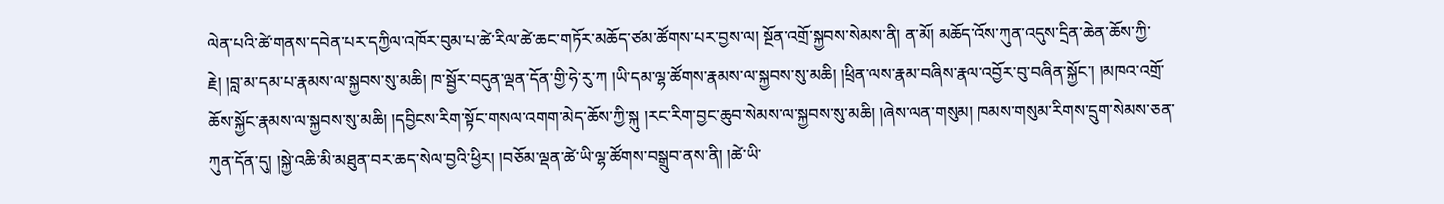ལེན་པའི་ཚེ་གནས་དབེན་པར་དཀྱིལ་འཁོར་བུམ་པ་ཚེ་རིལ་ཚེ་ཆང་གཏོར་མཆོད་ཙམ་ཚོགས་པར་བྱས་ལ། སྔོན་འགྲོ་སྐྱབས་སེམས་ནི། ན་མོ། མཆོད་འོས་ཀུན་འདུས་དྲིན་ཆེན་ཆོས་ཀྱི་རྗེ། །བླ་མ་དམ་པ་རྣམས་ལ་སྐྱབས་སུ་མཆི། ཁ་སྦྱོར་བདུན་ལྡན་དོན་གྱི་ཧེ་རུ་ཀ །ཡི་དམ་ལྷ་ཚོགས་རྣམས་ལ་སྐྱབས་སུ་མཆི། །ཕྲིན་ལས་རྣམ་བཞིས་རྣལ་འབྱོར་བུ་བཞིན་སྐྱོང་། །མཁའ་འགྲོ་ཆོས་སྐྱོང་རྣམས་ལ་སྐྱབས་སུ་མཆི། །དབྱིངས་རིག་སྟོང་གསལ་འགག་མེད་ཆོས་ཀྱི་སྐུ །རང་རིག་བྱང་ཆུབ་སེམས་ལ་སྐྱབས་སུ་མཆི། །ཞེས་ལན་གསུམ། ཁམས་གསུམ་རིགས་དྲུག་སེམས་ཅན་ཀུན་དོན་དུ། །སྐྱེ་འཆི་མི་མཐུན་བར་ཆད་སེལ་བྱའི་ཕྱིར། །བཅོམ་ལྡན་ཚེ་ཡི་ལྷ་ཚོགས་བསྒྲུབ་ནས་ནི། །ཚེ་ཡི་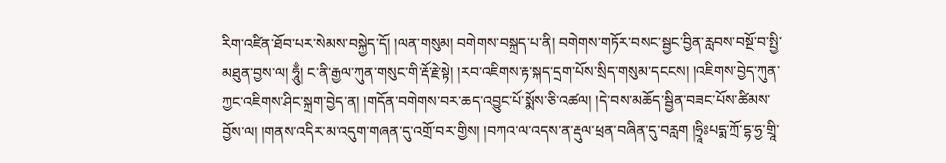རིག་འཛིན་ཐོབ་པར་སེམས་བསྐྱེད་དོ། །ལན་གསུམ། བགེགས་བསྐྲད་པ་ནི། བགེགས་གཏོར་བསང་སྦྱང་བྱིན་རླབས་བསྔོ་བ་སྤྱི་མཐུན་བྱས་ལ། ཧཱུྃ། ང་ནི་རྒྱལ་ཀུན་གསུང་གི་རྡོ་རྗེ་སྟེ། །རབ་འཇིགས་རྟ་སྐད་དྲག་པོས་སྲིད་གསུམ་དངངས། །འཇིགས་བྱེད་ཀུན་ཀྱང་འཇིགས་ཤིང་སྐྲག་བྱེད་ན། །གདོན་བགེགས་བར་ཆད་འབྱུང་པོ་སྨོས་ཅི་འཚལ། །དེ་བས་མཆོད་སྦྱིན་བཟང་པོས་ཚིམས་བྱོས་ལ། །གནས་འདིར་མ་འདུག་གཞན་དུ་འགྲོ་བར་གྱིས། །བཀའ་ལ་འདས་ན་རྡུལ་ཕྲན་བཞིན་དུ་བརླག །ཧྲཱིཿཔདྨ་ཀྲོ་དྷ་ཧྱ་གྲཱི་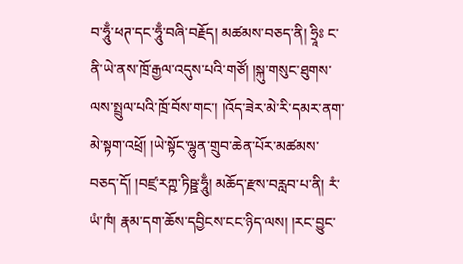བ་ཧཱུྃ་ཕཊ་དང་ཧཱུྃ་བཞི་བརྗོད། མཚམས་བཅད་ནི། ཧྲཱིཿ ང་ནི་ཡེ་ནས་ཁྲོ་རྒྱལ་འདུས་པའི་གཙོ། །སྐུ་གསུང་ཐུགས་ལས་སྤྲུལ་པའི་ཁྲོ་བོས་གང་། །འོད་ཟེར་མེ་རི་དམར་ནག་མེ་སྟག་འཕྲོ། །ཡེ་སྟོང་ལྷུན་གྲུབ་ཆེན་པོར་མཚམས་བཅད་དོ། །བཛྲ་རཀྵ་ཏིཥྛ་ཧཱུྃ། མཆོད་རྫས་བརླབ་པ་ནི། རཾ་ཡཾ་ཁཾ། རྣམ་དག་ཆོས་དབྱིངས་ངང་ཉིད་ལས། །རང་བྱུང་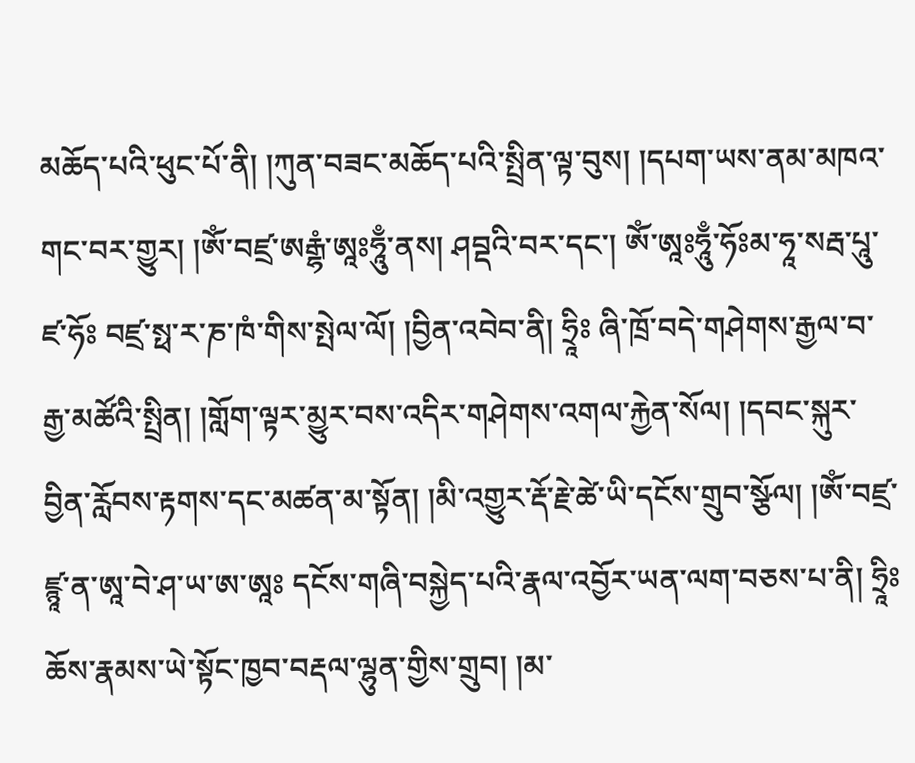མཆོད་པའི་ཕུང་པོ་ནི། །ཀུན་བཟང་མཆོད་པའི་སྤྲིན་ལྟ་བུས། །དཔག་ཡས་ནམ་མཁའ་གང་བར་གྱུར། །ཨོཾ་བཛྲ་ཨརྒྷཾ་ཨཱཿཧཱུྃ་ནས། ཤབྡའི་བར་དང་། ཨོཾ་ཨཱཿཧཱུྃ་ཧོཿམ་ཧཱ་སརྦ་པཱུ་ཛ་ཧོཿ བཛྲ་སྥ་ར་ཎ་ཁཾ་གིས་སྤེལ་ལོ། །བྱིན་འབེབ་ནི། ཧྲཱིཿ ཞི་ཁྲོ་བདེ་གཤེགས་རྒྱལ་བ་རྒྱ་མཚོའི་སྤྲིན། །གློག་ལྟར་མྱུར་བས་འདིར་གཤེགས་འགལ་རྐྱེན་སོལ། །དབང་སྐུར་བྱིན་རློབས་རྟགས་དང་མཚན་མ་སྟོན། །མི་འགྱུར་རྡོ་རྗེ་ཚེ་ཡི་དངོས་གྲུབ་སྩོལ། །ཨོཾ་བཛྲ་ཛྙཱ་ན་ཨཱ་བེ་ཤ་ཡ་ཨ་ཨཱཿ དངོས་གཞི་བསྐྱེད་པའི་རྣལ་འབྱོར་ཡན་ལག་བཅས་པ་ནི། ཧྲཱིཿ ཆོས་རྣམས་ཡེ་སྟོང་ཁྱབ་བརྡལ་ལྷུན་གྱིས་གྲུབ། །མ་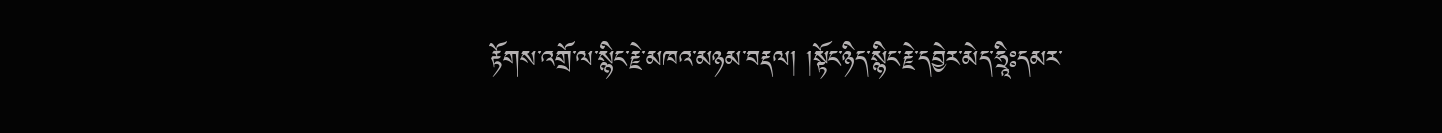རྟོགས་འགྲོ་ལ་སྙིང་རྗེ་མཁའ་མཉམ་བརྡལ། །སྟོང་ཉིད་སྙིང་རྗེ་དབྱེར་མེད་ཧྲཱིཿདམར་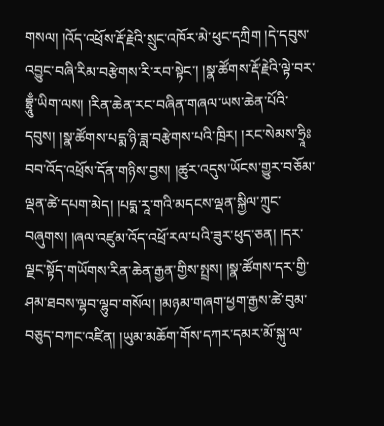གསལ། །འོད་འཕྲོས་རྡོ་རྗེའི་སྲུང་འཁོར་མེ་ཕུང་དཀྲིག །དེ་དབུས་འབྱུང་བཞི་རིམ་བརྩེགས་རི་རབ་སྟེང་། །སྣ་ཚོགས་རྡོ་རྗེའི་ལྟེ་བར་བྷྲཱུྃ་ཡིག་ལས། །རིན་ཆེན་རང་བཞིན་གཞལ་ཡས་ཆེན་པོའི་དབུས། །སྣ་ཚོགས་པདྨ་ཉི་ཟླ་བརྩེགས་པའི་ཁྲིར། །རང་སེམས་ཧྲཱིཿབབ་འོད་འཕྲོས་དོན་གཉིས་བྱས། །ཚུར་འདུས་ཡོངས་གྱུར་བཅོམ་ལྡན་ཚེ་དཔག་མེད། །པདྨ་རཱ་གའི་མདངས་ལྡན་སྐྱིལ་ཀྲུང་བཞུགས། །ཞལ་འཛུམ་འོད་འཕྲོ་རལ་པའི་ཟུར་ཕུད་ཅན། །དར་ལྗང་སྟོད་གཡོགས་རིན་ཆེན་རྒྱན་གྱིས་སྤྲས། །སྣ་ཚོགས་དར་གྱི་ཤམ་ཐབས་ལྷབ་ལྷུབ་གསོལ། །མཉམ་གཞག་ཕྱག་རྒྱས་ཚེ་བུམ་བཅུད་བཀང་འཛིན། །ཡུམ་མཆོག་གོས་དཀར་དམར་མོ་སྐུ་ལ་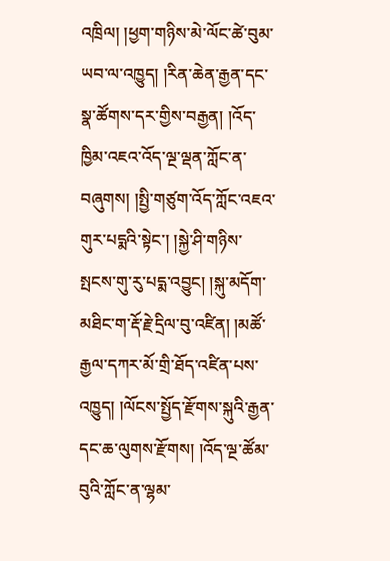འཁྲིལ། །ཕྱག་གཉིས་མེ་ལོང་ཚེ་བུམ་ཡབ་ལ་འཁྱུད། །རིན་ཆེན་རྒྱན་དང་སྣ་ཚོགས་དར་གྱིས་བརྒྱན། །འོད་ཁྱིམ་འཇའ་འོད་ལྔ་ལྡན་ཀློང་ན་བཞུགས། །སྤྱི་གཙུག་འོད་ཀློང་འཇའ་གུར་པདྨའི་སྟེང་། །སྐྱེ་ཤི་གཉིས་སྤངས་གུ་རུ་པདྨ་འབྱུང། །སྐུ་མདོག་མཐིང་ག་རྡོ་རྗེ་དྲིལ་བུ་འཛིན། །མཚོ་རྒྱལ་དཀར་མོ་གྲི་ཐོད་འཛིན་པས་འཁྱུད། །ལོངས་སྤྱོད་རྫོགས་སྐུའི་རྒྱན་དང་ཆ་ལུགས་རྫོགས། །འོད་ལྔ་ཚོམ་བུའི་ཀློང་ན་ལྷམ་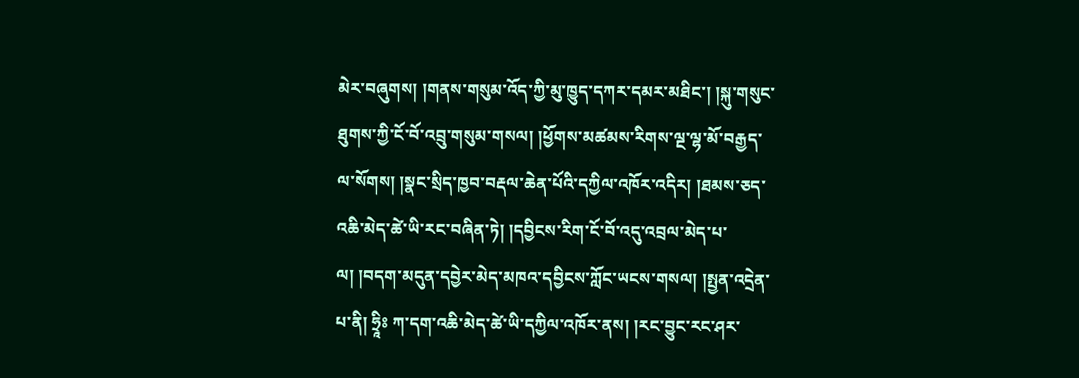མེར་བཞུགས། །གནས་གསུམ་འོད་ཀྱི་མུ་ཁྱུད་དཀར་དམར་མཐིང་། །སྐུ་གསུང་ཐུགས་ཀྱི་ངོ་བོ་འབྲུ་གསུམ་གསལ། །ཕྱོགས་མཚམས་རིགས་ལྔ་ལྷ་མོ་བརྒྱད་ལ་སོགས། །སྣང་སྲིད་ཁྱབ་བརྡལ་ཆེན་པོའི་དཀྱིལ་འཁོར་འདིར། །ཐམས་ཅད་འཆི་མེད་ཚེ་ཡི་རང་བཞིན་ཏེ། །དབྱིངས་རིག་ངོ་བོ་འདུ་འབྲལ་མེད་པ་ལ། །བདག་མདུན་དབྱེར་མེད་མཁའ་དབྱིངས་ཀློང་ཡངས་གསལ། །སྤྱན་འདྲེན་པ་ནི། ཧྲཱིཿ ཀ་དག་འཆི་མེད་ཚེ་ཡི་དཀྱིལ་འཁོར་ནས། །རང་བྱུང་རང་ཤར་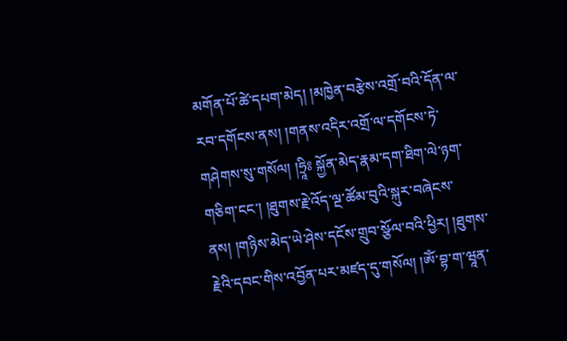མགོན་པོ་ཚེ་དཔག་མེད། །མཁྱེན་བརྩེས་འགྲོ་བའི་དོན་ལ་རབ་དགོངས་ནས། །གནས་འདིར་འགྲོ་ལ་དགོངས་ཏེ་གཤེགས་སུ་གསོལ། །ཧྲཱིཿ སྐྱོན་མེད་རྣམ་དག་ཐིག་ལེ་ཉག་གཅིག་ངང་། །ཐུགས་རྗེ་འོད་ལྔ་ཚོམ་བུའི་སྐུར་བཞེངས་ནས། །གཉིས་མེད་ཡེ་ཤེས་དངོས་གྲུབ་སྩོལ་བའི་ཕྱིར། །ཐུགས་རྗེའི་དབང་གིས་འབྱོན་པར་མཛད་དུ་གསོལ། །ཨོཾ་བྷ་ག་ཝཱན་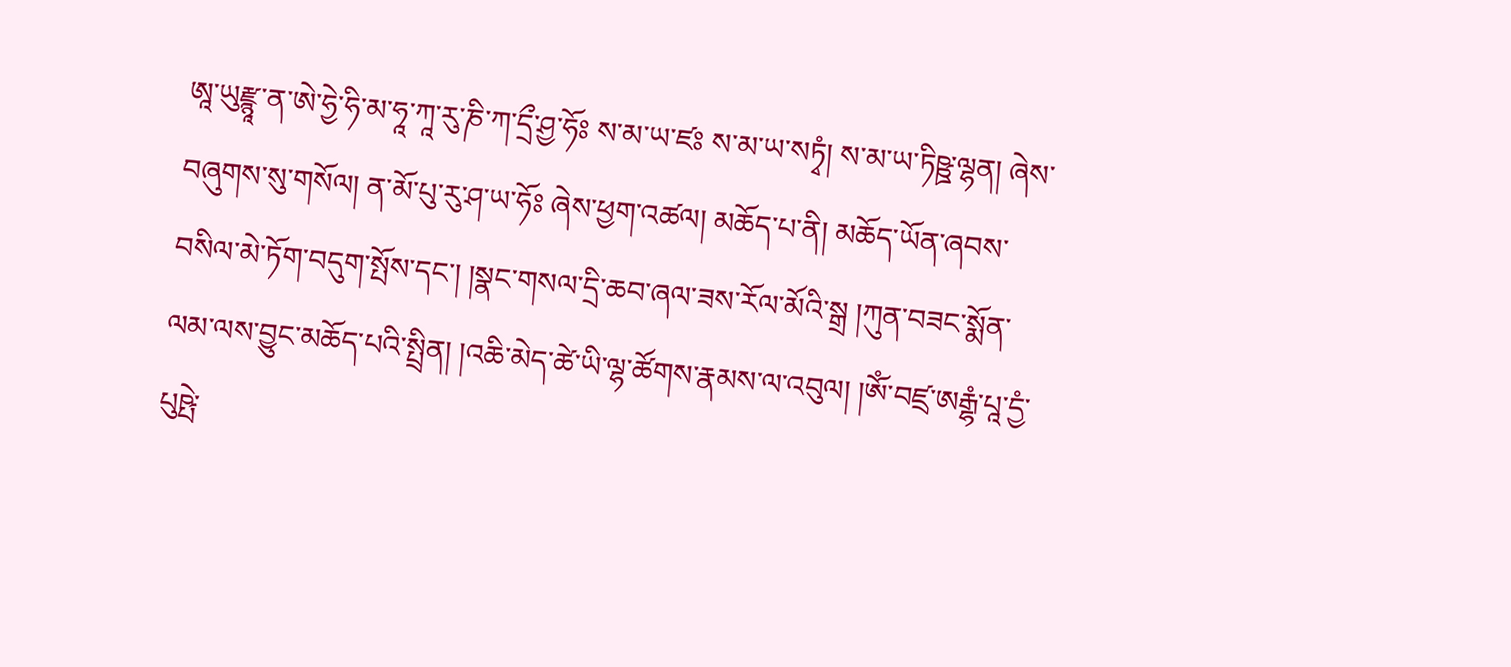ཨཱ་ཡུརྫྙཱ་ན་ཨེ་ཧྱེ་ཧི་མ་ཧཱ་ཀཱ་རུ་ཎི་ཀ་དྲྀ་ཤྱ་ཧོཿ ས་མ་ཡ་ཛཿ ས་མ་ཡ་སཏྭཾ། ས་མ་ཡ་ཏིཥྛ་ལྷན། ཞེས་བཞུགས་སུ་གསོལ། ན་མོ་པུ་རུ་ཤ་ཡ་ཧོཿ ཞེས་ཕྱག་འཚལ། མཆོད་པ་ནི། མཆོད་ཡོན་ཞབས་བསིལ་མེ་ཏོག་བདུག་སྤོས་དང་། །སྣང་གསལ་དྲི་ཆབ་ཞལ་ཟས་རོལ་མོའི་སྒྲ །ཀུན་བཟང་སྨོན་ལམ་ལས་བྱུང་མཆོད་པའི་སྤྲིན། །འཆི་མེད་ཚེ་ཡི་ལྷ་ཚོགས་རྣམས་ལ་འབུལ། །ཨོཾ་བཛྲ་ཨརྒྷཾ་པཱ་དྱཾ་པུཥྤེ་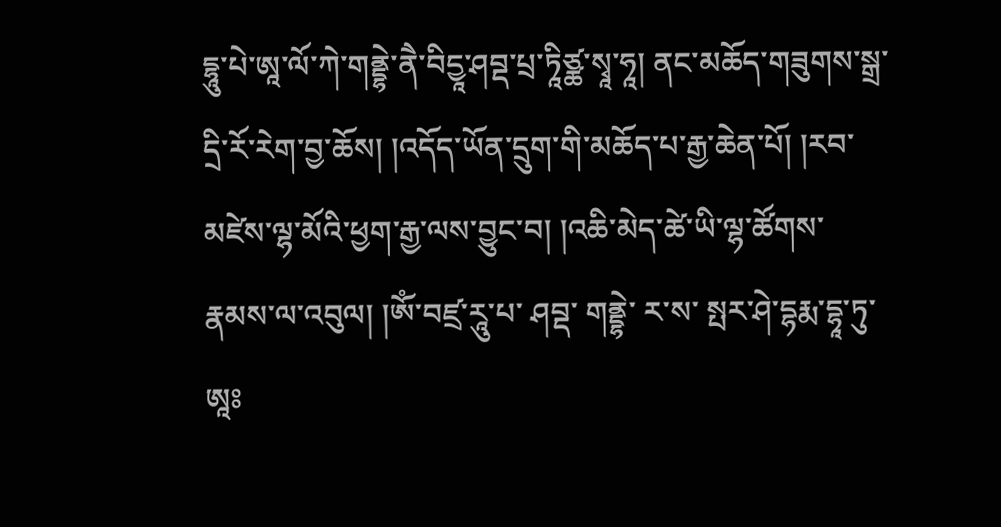དྷཱུ་པེ་ཨཱ་ལོ་ཀེ་གནྡྷེ་ནཻ་བིདྱཱ་ཤབྡ་པྲ་ཏཱིཙྪ་སྭཱ་ཧཱ། ནང་མཆོད་གཟུགས་སྒྲ་དྲི་རོ་རེག་བྱ་ཆོས། །འདོད་ཡོན་དྲུག་གི་མཆོད་པ་རྒྱ་ཆེན་པོ། །རབ་མཛེས་ལྷ་མོའི་ཕྱག་རྒྱ་ལས་བྱུང་བ། །འཆི་མེད་ཚེ་ཡི་ལྷ་ཚོགས་རྣམས་ལ་འབུལ། །ཨོཾ་བཛྲ་རཱུ་པ་ ཤབྡ་ གནྡྷེ་ ར་ས་ སྤར་ཤེ་དྷརྨ་དྷཱ་ཏུ་ཨཱཿ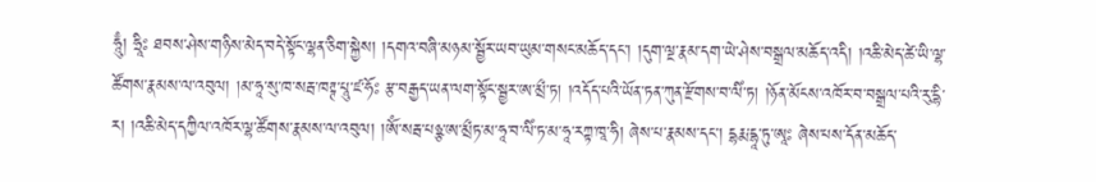ཧཱུྃ། ཧྲཱིཿ ཐབས་ཤེས་གཉིས་མེད་བདེ་སྟོང་ལྷན་ཅིག་སྐྱེས། །དགའ་བཞི་མཉམ་སྦྱོར་ཡབ་ཡུམ་གསང་མཆོད་དང་། །དུག་ལྔ་རྣམ་དག་ཡེ་ཤེས་བསྒྲལ་མཆོད་འདི། །འཆི་མེད་ཚེ་ཡི་ལྷ་ཚོགས་རྣམས་ལ་འབུལ། །མ་ཧཱ་སུ་ཁ་སརྦ་ཁཊྚ་པཱུ་ཛ་ཧོཿ རྩ་བརྒྱད་ཡན་ལག་སྟོང་སྦྱར་ཨ་མྲྀ་ཏ། །འདོད་པའི་ཡོན་ཏན་ཀུན་རྫོགས་བ་ལིཾ་ཏ། །ཉོན་མོངས་འཁོར་བ་བསྒྲལ་པའི་རུ་དྷི་ར། །འཆི་མེད་དཀྱིལ་འཁོར་ལྷ་ཚོགས་རྣམས་ལ་འབུལ། །ཨོཾ་སརྦ་པཉྩ་ཨ་མྲྀཏ་མ་ཧཱ་བ་ལིཾ་ཏ་མ་ཧཱ་རཀྟ་ཁཱ་ཧི། ཞེས་པ་རྣམས་དང་། དྷརྨ་དྷཱ་ཏུ་ཨཱཿ ཞེས་པས་དོན་མཆོད་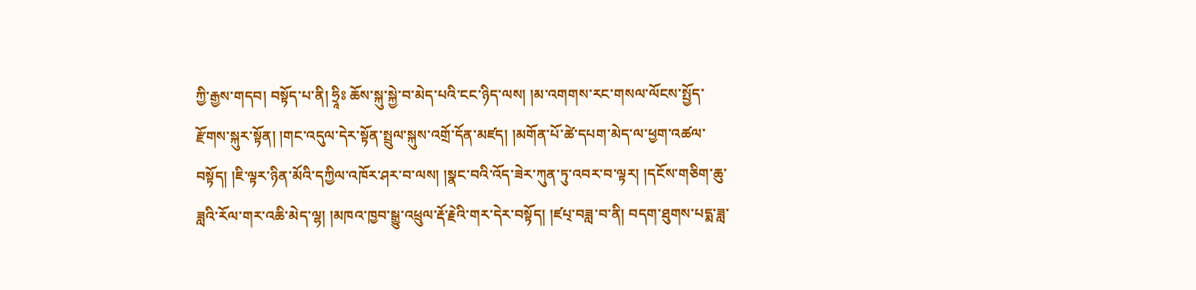ཀྱི་རྒྱས་གདབ། བསྟོད་པ་ནི། ཧྲཱིཿ ཆོས་སྐུ་སྐྱེ་བ་མེད་པའི་ངང་ཉིད་ལས། །མ་འགགས་རང་གསལ་ལོངས་སྤྱོད་རྫོགས་སྐུར་སྟོན། །གང་འདུལ་དེར་སྟོན་སྤྲུལ་སྐུས་འགྲོ་དོན་མཛད། །མགོན་པོ་ཚེ་དཔག་མེད་ལ་ཕྱག་འཚལ་བསྟོད། །ཇི་ལྟར་ཉིན་མོའི་དཀྱིལ་འཁོར་ཤར་བ་ལས། །སྣང་བའི་འོད་ཟེར་ཀུན་ཏུ་འབར་བ་ལྟར། །དངོས་གཅིག་ཆུ་ཟླའི་རོལ་གར་འཆི་མེད་ལྷ། །མཁའ་ཁྱབ་སྒྱུ་འཕྲུལ་རྡོ་རྗེའི་གར་དེར་བསྟོད། །ཛཔ྄་བཟླ་བ་ནི། བདག་ཐུགས་པདྨ་ཟླ་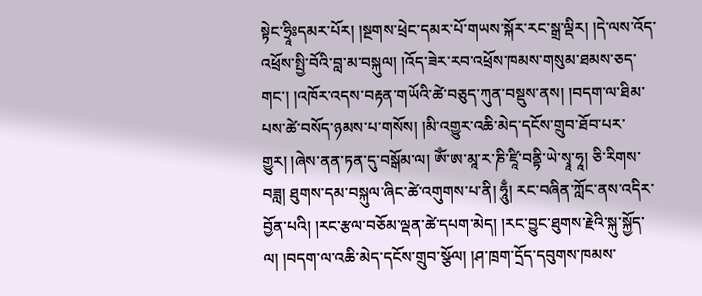སྟེང་ཧྲཱིཿདམར་པོར། །སྔགས་ཕྲེང་དམར་པོ་གཡས་སྐོར་རང་སྒྲ་ལྡིར། །དེ་ལས་འོད་འཕྲོས་སྤྱི་བོའི་བླ་མ་བསྐུལ། །འོད་ཟེར་རབ་འཕྲོས་ཁམས་གསུམ་ཐམས་ཅད་གང་། །འཁོར་འདས་བརྟན་གཡོའི་ཚེ་བཅུད་ཀུན་བསྡུས་ནས། །བདག་ལ་ཐིམ་པས་ཚེ་བསོད་ཉམས་པ་གསོས། །མི་འགྱུར་འཆི་མེད་དངོས་གྲུབ་ཐོབ་པར་གྱུར། །ཞེས་ནན་ཏན་དུ་བསྒོམ་ལ། ཨོཾ་ཨ་མཱ་ར་ཎི་ཛཱི་བནྟི་ཡེ་སྭཱ་ཧཱ། ཅི་རིགས་བཟླ། ཐུགས་དམ་བསྐུལ་ཞིང་ཚེ་འགུགས་པ་ནི། ཧཱུྃ། རང་བཞིན་ཀློང་ནས་འདིར་བྱོན་པའི། །རང་རྩལ་བཅོམ་ལྡན་ཚེ་དཔག་མེད། །རང་བྱུང་ཐུགས་རྗེའི་སྐུ་སྐྱོད་ལ། །བདག་ལ་འཆི་མེད་དངོས་གྲུབ་སྩོལ། །ཤ་ཁྲག་དྲོད་དབུགས་ཁམས་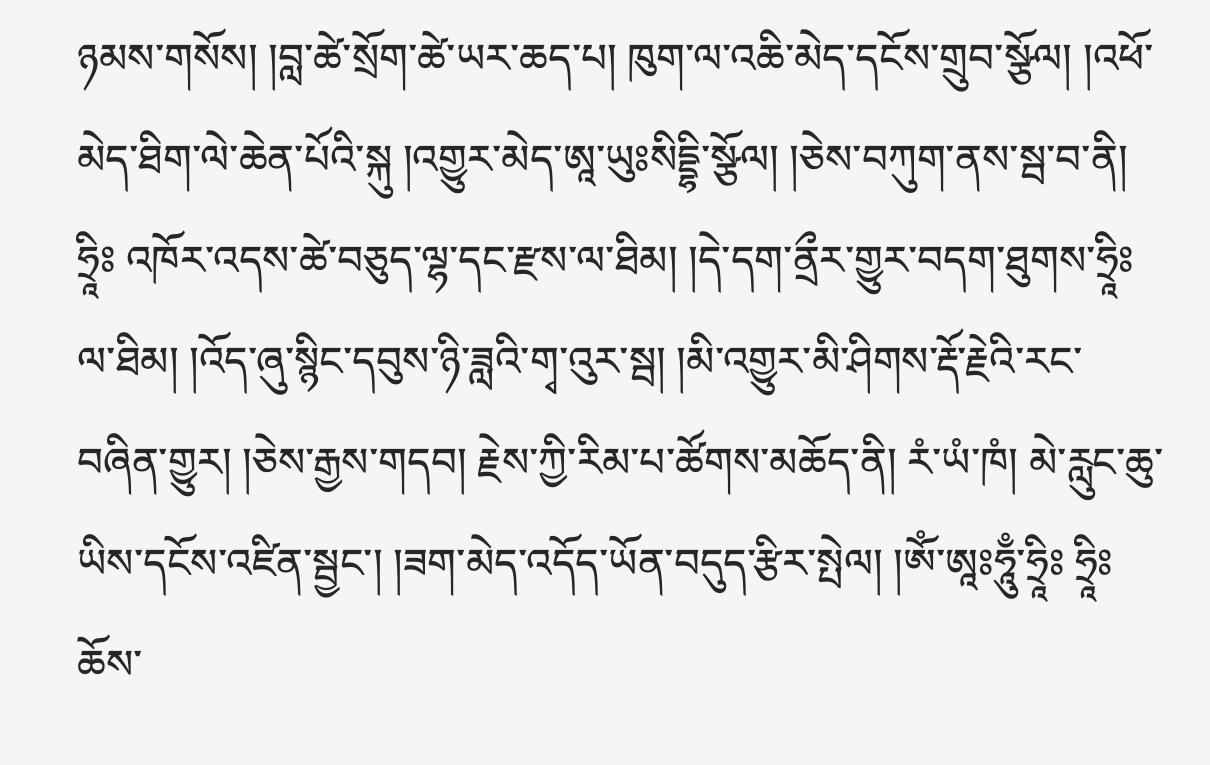ཉམས་གསོས། །བླ་ཚེ་སྲོག་ཚེ་ཡར་ཆད་པ། ཁུག་ལ་འཆི་མེད་དངོས་གྲུབ་སྩོལ། །འཕོ་མེད་ཐིག་ལེ་ཆེན་པོའི་སྐུ །འགྱུར་མེད་ཨཱ་ཡུཿསིདྡྷི་སྩོལ། །ཅེས་བཀུག་ནས་སྦ་བ་ནི། ཧྲཱིཿ འཁོར་འདས་ཚེ་བཅུད་ལྷ་དང་རྫས་ལ་ཐིམ། །དེ་དག་ནྲྀར་གྱུར་བདག་ཐུགས་ཧྲཱིཿལ་ཐིམ། །འོད་ཞུ་སྙིང་དབུས་ཉི་ཟླའི་གྭ་འུར་སྦ། །མི་འགྱུར་མི་ཤིགས་རྡོ་རྗེའི་རང་བཞིན་གྱུར། །ཅེས་རྒྱས་གདབ། རྗེས་ཀྱི་རིམ་པ་ཚོགས་མཆོད་ནི། རཾ་ཡཾ་ཁཾ། མེ་རླུང་ཆུ་ཡིས་དངོས་འཛིན་སྦྱང་། །ཟག་མེད་འདོད་ཡོན་བདུད་རྩིར་སྤེལ། །ཨོཾ་ཨཱཿཧཱུྃ་ཧྲཱིཿ ཧྲཱིཿ ཆོས་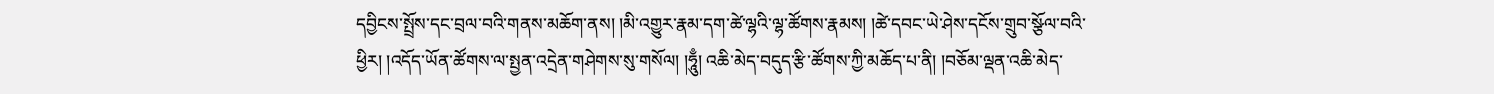དབྱིངས་སྤྲོས་དང་བྲལ་བའི་གནས་མཆོག་ནས། །མི་འགྱུར་རྣམ་དག་ཚེ་ལྷའི་ལྷ་ཚོགས་རྣམས། །ཚེ་དབང་ཡེ་ཤེས་དངོས་གྲུབ་སྩོལ་བའི་ཕྱིར། །འདོད་ཡོན་ཚོགས་ལ་སྤྱན་འདྲེན་གཤེགས་སུ་གསོལ། །ཧཱུྃ། འཆི་མེད་བདུད་རྩི་ཚོགས་ཀྱི་མཆོད་པ་ནི། །བཅོམ་ལྡན་འཆི་མེད་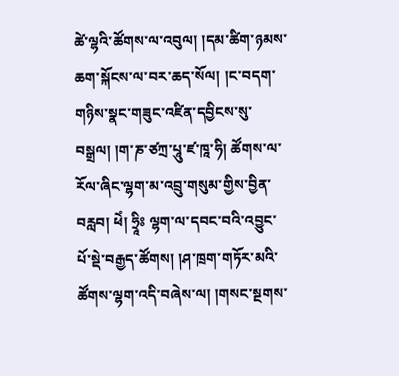ཚེ་ལྷའི་ཚོགས་ལ་འབུལ། །དམ་ཚིག་ཉམས་ཆག་སྐོངས་ལ་བར་ཆད་སོལ། །ང་བདག་གཉིས་སྣང་གཟུང་འཛིན་དབྱིངས་སུ་བསྒྲལ། །ག་ཎ་ཙཀྲ་པཱུ་ཛ་ཁཱ་ཧི། ཚོགས་ལ་རོལ་ཞིང་ལྷག་མ་འབྲུ་གསུམ་གྱིས་བྱིན་བརླབ། ཕེཾ། ཧྲཱིཿ ལྷག་ལ་དབང་བའི་འབྱུང་པོ་སྡེ་བརྒྱད་ཚོགས། །ཤ་ཁྲག་གཏོར་མའི་ཚོགས་ལྷག་འདི་བཞེས་ལ། །གསང་སྔགས་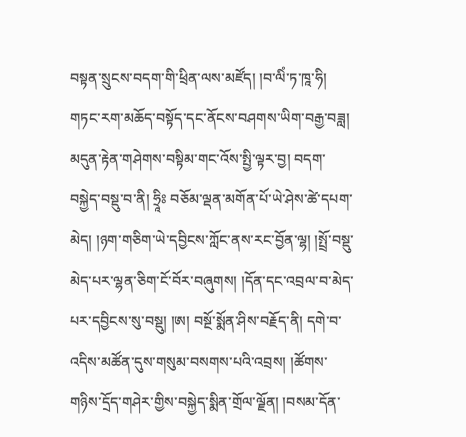བསྟན་སྲུངས་བདག་གི་ཕྲིན་ལས་མཛོད། །བ་ལིཾ་ཏ་ཁཱ་ཧི། གཏང་རག་མཆོད་བསྟོད་དང་ནོངས་བཤགས་ཡིག་བརྒྱ་བཟླ། མདུན་རྟེན་གཤེགས་བསྟིམ་གང་འོས་སྤྱི་ལྟར་བྱ། བདག་བསྐྱེད་བསྡུ་བ་ནི། ཧྲཱིཿ བཅོམ་ལྡན་མགོན་པོ་ཡེ་ཤེས་ཚེ་དཔག་མེད། །ཉག་གཅིག་ཡེ་དབྱིངས་ཀློང་ནས་རང་བྱོན་ལྷ། །སྤྲོ་བསྡུ་མེད་པར་ལྷན་ཅིག་ངོ་བོར་བཞུགས། །དོན་དང་འབྲལ་བ་མེད་པར་དབྱིངས་སུ་བསྡུ། །ཨ། བསྔོ་སྨོན་ཤིས་བརྗོད་ནི། དགེ་བ་འདིས་མཚོན་དུས་གསུམ་བསགས་པའི་འབྲས། །ཚོགས་གཉིས་དྲོད་གཤེར་གྱིས་བསྐྱེད་སྨིན་གྲོལ་ལྗོན། །བསམ་དོན་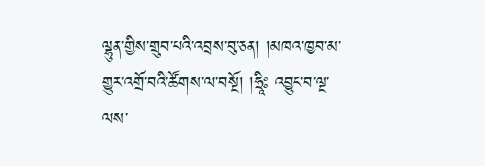ལྷུན་གྱིས་གྲུབ་པའི་འབྲས་བུ་ཅན། །མཁའ་ཁྱབ་མ་གྱུར་འགྲོ་བའི་ཚོགས་ལ་བསྔོ། །ཧྲཱིཿ འབྱུང་བ་ལྔ་ལས་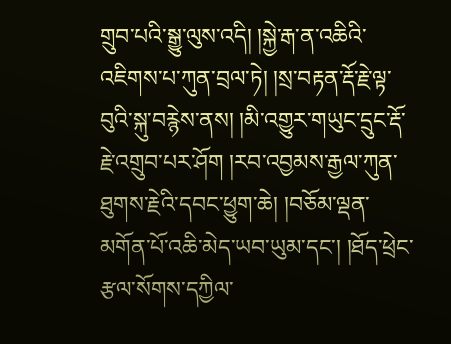གྲུབ་པའི་སྒྱུ་ལུས་འདི། །སྐྱེ་རྒ་ན་འཆིའི་འཇིགས་པ་ཀུན་བྲལ་ཏེ། །སྲ་བརྟན་རྡོ་རྗེ་ལྟ་བུའི་སྐུ་བརྙེས་ནས། །མི་འགྱུར་གཡུང་དྲུང་རྡོ་རྗེ་འགྲུབ་པར་ཤོག །རབ་འབྱམས་རྒྱལ་ཀུན་ཐུགས་རྗེའི་དབང་ཕྱུག་ཆེ། །བཅོམ་ལྡན་མགོན་པོ་འཆི་མེད་ཡབ་ཡུམ་དང་། །ཐོད་ཕྲེང་རྩལ་སོགས་དཀྱིལ་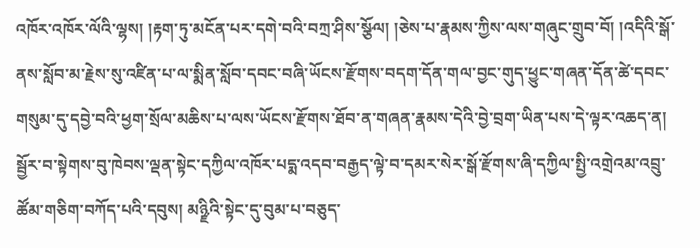འཁོར་འཁོར་ལོའི་ལྷས། །རྟག་ཏུ་མངོན་པར་དགེ་བའི་བཀྲ་ཤིས་སྩོལ། །ཅེས་པ་རྣམས་ཀྱིས་ལས་གཞུང་གྲུབ་བོ། །འདིའི་སྒོ་ནས་སློབ་མ་རྗེས་སུ་འཛིན་པ་ལ་སྨིན་སློབ་དབང་བཞི་ཡོངས་རྫོགས་བདག་དོན་གལ་བྱང་གུད་ཕྱུང་གཞན་དོན་ཚེ་དབང་གསུམ་དུ་དབྱེ་བའི་ཕྱག་སྲོལ་མཆིས་པ་ལས་ཡོངས་རྫོགས་ཐོབ་ན་གཞན་རྣམས་དེའི་བྱེ་བྲག་ཡིན་པས་དེ་ལྟར་འཆད་ན། སྦྱོར་བ་སྟེགས་བུ་ཁེབས་ལྡན་སྟེང་དཀྱིལ་འཁོར་པདྨ་འདབ་བརྒྱད་ལྟེ་བ་དམར་སེར་སྒོ་རྫོགས་ཞི་དཀྱིལ་སྤྱི་འགྲེའམ་འབྲུ་ཚོམ་གཅིག་བཀོད་པའི་དབུས། མཉྫིའི་སྟེང་དུ་བུམ་པ་བཅུད་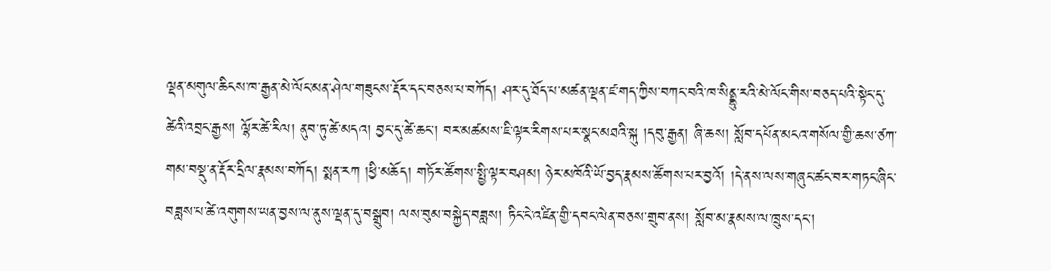ལྡན་མགུལ་ཆིངས་ཁ་རྒྱན་མེ་ལོང་མན་ཤེལ་གཟུངས་རྡོར་དང་བཅས་པ་བཀོད། ཤར་དུ་ཐོད་པ་མཚན་ལྡན་ཛ་གད་ཀྱིས་བཀང་བའི་ཁ་སིནྡྷུ་རའི་མེ་ལོང་གིས་བཅད་པའི་སྟེང་དུ་ཚེའི་འབྲང་རྒྱས། ལྷོར་ཚེ་རིལ། ནུབ་ཏུ་ཚེ་མདའ། བྱང་དུ་ཚེ་ཆང་། བར་མཚམས་ཇི་ལྟར་རིགས་པར་སྣང་མཐའི་སྐུ །དབུ་རྒྱན། ཞི་ཆས། སློབ་དཔོན་མངའ་གསོལ་གྱི་ཆས་ཙཀ་གམ་བསྡུ་ན་རྡོར་དྲིལ་རྣམས་བཀོད། སྨན་རཀ །ཕྱི་མཆོད། གཏོར་ཚོགས་སྤྱི་ལྟར་བཤམ། ཉེར་མཁོའི་ཡོ་བྱད་རྣམས་ཚོགས་པར་བྱའོ། །དེ་ནས་ལས་གཞུང་ཚང་བར་གཏང་ཞིང་བཟླས་པ་ཚེ་འགུགས་ཡན་བྱས་ལ་ནུས་ལྡན་དུ་བསྒྲུབ། ལས་བུམ་བསྐྱེད་བཟླས། ཏིང་ངེ་འཛིན་གྱི་དབང་ལེན་བཅས་གྲུབ་ནས། སློབ་མ་རྣམས་ལ་ཁྲུས་དང་།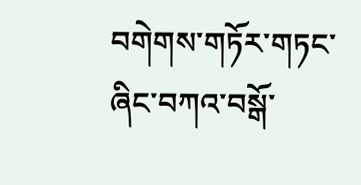བགེགས་གཏོར་གཏང་ཞིང་བཀའ་བསྒོ་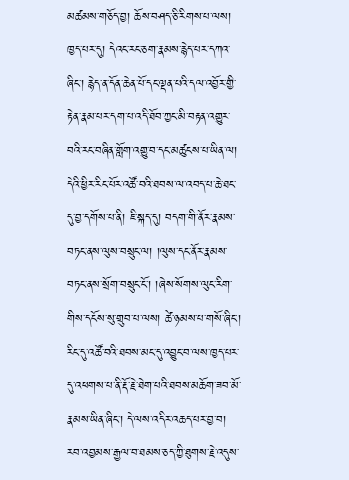མཚམས་གཅོད་བྱ། ཆོས་བཤད་ཅི་རིགས་པ་ལས། ཁྱད་པར་དུ། དེའང་རང་ཅག་རྣམས་རྙེད་པར་དཀའ་ཞིང་། རྙེད་ན་དོན་ཆེན་པོ་དང་ལྡན་པའི་དལ་འབྱོར་གྱི་རྟེན་རྣམ་པར་དག་པ་འདི་ཐོབ་ཀྱང་མི་བརྟན་འགྱུར་བའི་རང་བཞིན་གློག་འགྱུ་བ་དང་མཚུངས་པ་ཡིན་ལ། དེའི་ཕྱིར་རིང་པོར་འཚོ་བའི་ཐབས་ལ་འབད་པ་ཆེ་ཐང་དུ་བྱ་དགོས་པ་ནི། ཇི་སྐད་དུ། བདག་གི་ནོར་རྣམས་བཏང་ནས་ལུས་བསྲུང་ལ། །ལུས་དང་ནོར་རྣམས་བཏང་ནས་སྲོག་བསྲུང་ངོ་། །ཞེས་སོགས་ལུང་རིག་གིས་དངོས་སུ་གྲུབ་པ་ལས། ཚེ་ཉམས་པ་གསོ་ཞིང་། རིང་དུ་འཚོ་བའི་ཐབས་མང་དུ་འབྱུང་བ་ལས་ཁྱད་པར་དུ་འཕགས་པ་ནི་རྡོ་རྗེ་ཐེག་པའི་ཐབས་མཆོག་ཟབ་མོ་རྣམས་ཡིན་ཞིང་། དེ་ལས་འདིར་འཆད་པར་བྱ་བ། རབ་འབྱམས་རྒྱལ་བ་ཐམས་ཅད་ཀྱི་ཐུགས་རྗེ་འདུས་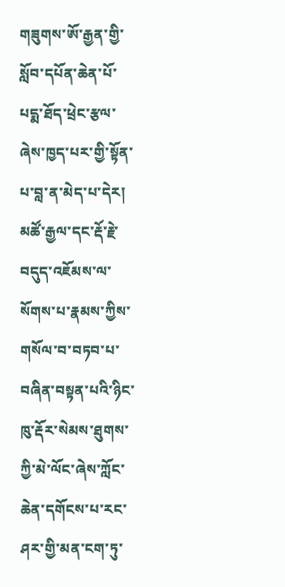གཟུགས་ཨོ་རྒྱན་གྱི་སློབ་དཔོན་ཆེན་པོ་པདྨ་ཐོད་ཕྲེང་རྩལ་ཞེས་ཁྱད་པར་གྱི་སྟོན་པ་བླ་ན་མེད་པ་དེར། མཚོ་རྒྱལ་དང་རྡོ་རྗེ་བདུད་འཇོམས་ལ་སོགས་པ་རྣམས་ཀྱིས་གསོལ་བ་བཏབ་པ་བཞིན་བསྟན་པའི་ཉིང་ཁུ་རྡོར་སེམས་ཐུགས་ཀྱི་མེ་ལོང་ཞེས་ཀློང་ཆེན་དགོངས་པ་རང་ཤར་གྱི་མན་ངག་ཏུ་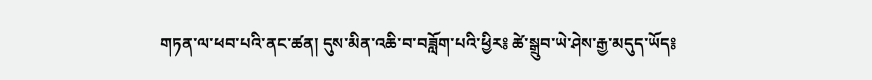གཏན་ལ་ཕབ་པའི་ནང་ཚན། དུས་མིན་འཆི་བ་བཟློག་པའི་ཕྱིར༔ ཚེ་སྒྲུབ་ཡེ་ཤེས་རྒྱ་མདུད་ཡོད༔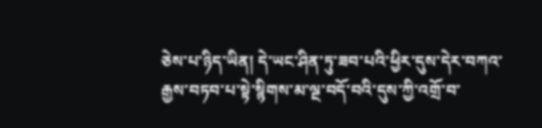ཅེས་པ་ཉིད་ཡིན། དེ་ཡང་ཤིན་ཏུ་ཟབ་པའི་ཕྱིར་དུས་དེར་བཀའ་རྒྱས་བཏབ་པ་སྟེ་སྙིགས་མ་ལྔ་བདོ་བའི་དུས་ཀྱི་འགྲོ་བ་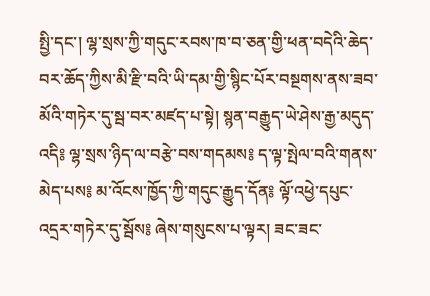སྤྱི་དང་། ལྷ་སྲས་ཀྱི་གདུང་རབས་ཁ་བ་ཅན་གྱི་ཕན་བདེའི་ཆེད་བར་ཆོད་ཀྱིས་མི་རྫི་བའི་ཡི་དམ་གྱི་སྙིང་པོར་བསྔགས་ནས་ཟབ་མོའི་གཏེར་དུ་སྦ་བར་མཛད་པ་སྟེ། སྙན་བརྒྱུད་ཡེ་ཤེས་རྒྱ་མདུད་འདི༔ ལྷ་སྲས་ཉིད་ལ་བརྩེ་བས་གདམས༔ ད་ལྟ་སྤེལ་བའི་གནས་མེད་པས༔ མ་འོངས་ཁྱོད་ཀྱི་གདུང་རྒྱུད་དོན༔ ལྟོ་འཕྱེ་དཔུང་འདྲར་གཏེར་དུ་སྦོས༔ ཞེས་གསུངས་པ་ལྟར། ཟང་ཟང་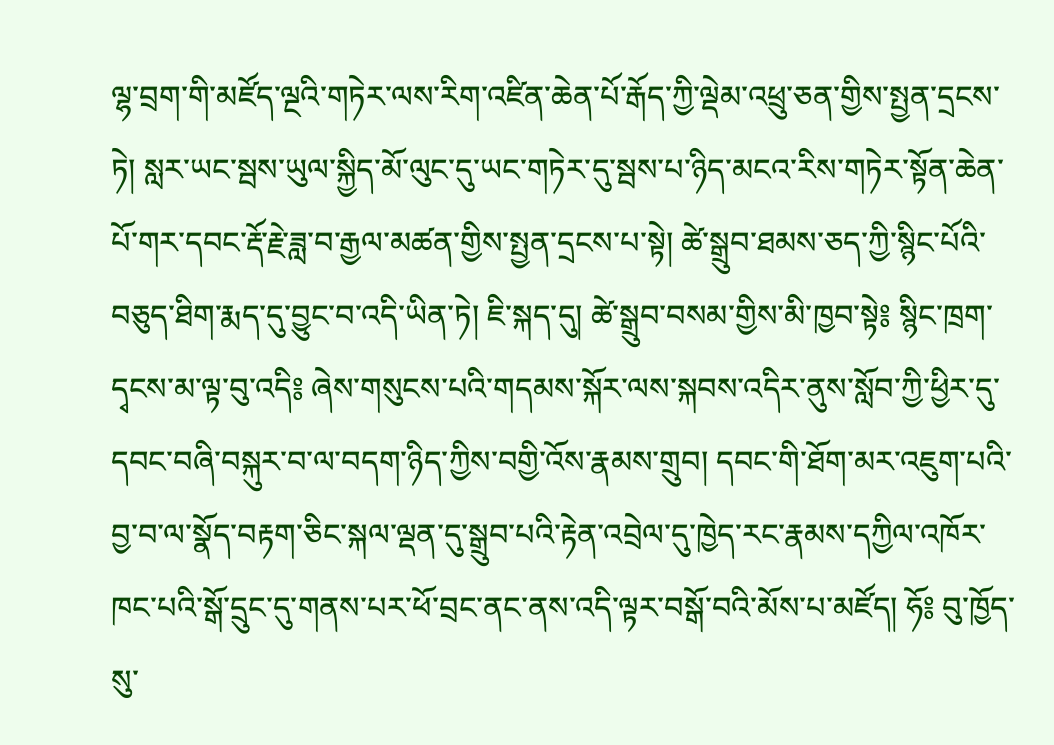ལྷ་བྲག་གི་མཛོད་ལྔའི་གཏེར་ལས་རིག་འཛིན་ཆེན་པོ་རྒོད་ཀྱི་ལྡེམ་འཕྲུ་ཅན་གྱིས་སྤྱན་དྲངས་ཏེ། སླར་ཡང་སྦས་ཡུལ་སྐྱིད་མོ་ལུང་དུ་ཡང་གཏེར་དུ་སྦས་པ་ཉིད་མངའ་རིས་གཏེར་སྟོན་ཆེན་པོ་གར་དབང་རྡོ་རྗེ་ཟླ་བ་རྒྱལ་མཚན་གྱིས་སྤྱན་དྲངས་པ་སྟེ། ཚེ་སྒྲུབ་ཐམས་ཅད་ཀྱི་སྙིང་པོའི་བཅུད་ཐིག་རྨད་དུ་བྱུང་བ་འདི་ཡིན་ཏེ། ཇི་སྐད་དུ། ཚེ་སྒྲུབ་བསམ་གྱིས་མི་ཁྱབ་སྟེ༔ སྙིང་ཁྲག་དྭངས་མ་ལྟ་བུ་འདི༔ ཞེས་གསུངས་པའི་གདམས་སྐོར་ལས་སྐབས་འདིར་ནུས་སློབ་ཀྱི་ཕྱིར་དུ་དབང་བཞི་བསྐུར་བ་ལ་བདག་ཉིད་ཀྱིས་བགྱི་འོས་རྣམས་གྲུབ། དབང་གི་ཐོག་མར་འཇུག་པའི་བྱ་བ་ལ་སྣོད་བརྟག་ཅིང་སྐལ་ལྡན་དུ་སྒྲུབ་པའི་རྟེན་འབྲེལ་དུ་ཁྱེད་རང་རྣམས་དཀྱིལ་འཁོར་ཁང་པའི་སྒོ་དྲུང་དུ་གནས་པར་ཕོ་བྲང་ནང་ནས་འདི་ལྟར་བསྒོ་བའི་མོས་པ་མཛོད། ཧོ༔ བུ་ཁྱོད་སུ་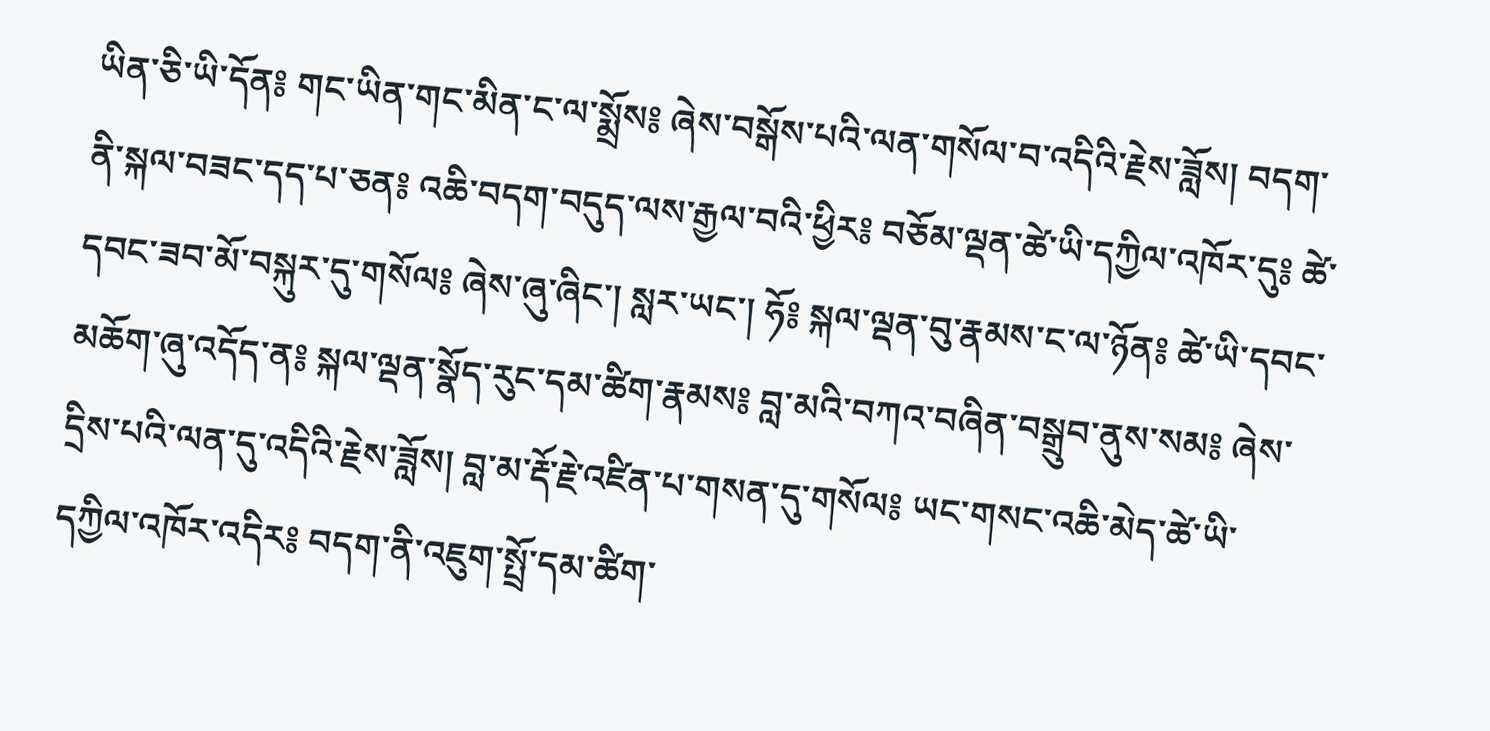ཡིན་ཅི་ཡི་དོན༔ གང་ཡིན་གང་མིན་ང་ལ་སྨྲོས༔ ཞེས་བསྒོས་པའི་ལན་གསོལ་བ་འདིའི་རྗེས་ཟློས། བདག་ནི་སྐལ་བཟང་དད་པ་ཅན༔ འཆི་བདག་བདུད་ལས་རྒྱལ་བའི་ཕྱིར༔ བཅོམ་ལྡན་ཚེ་ཡི་དཀྱིལ་འཁོར་དུ༔ ཚེ་དབང་ཟབ་མོ་བསྐུར་དུ་གསོལ༔ ཞེས་ཞུ་ཞིང་། སླར་ཡང་། ཧོ༔ སྐལ་ལྡན་བུ་རྣམས་ང་ལ་ཉོན༔ ཚེ་ཡི་དབང་མཆོག་ཞུ་འདོད་ན༔ སྐལ་ལྡན་སྣོད་རུང་དམ་ཚིག་རྣམས༔ བླ་མའི་བཀའ་བཞིན་བསྒྲུབ་ནུས་སམ༔ ཞེས་དྲིས་པའི་ལན་དུ་འདིའི་རྗེས་ཟློས། བླ་མ་རྡོ་རྗེ་འཛིན་པ་གསན་དུ་གསོལ༔ ཡང་གསང་འཆི་མེད་ཚེ་ཡི་དཀྱིལ་འཁོར་འདིར༔ བདག་ནི་འཇུག་སྤྲོ་དམ་ཚིག་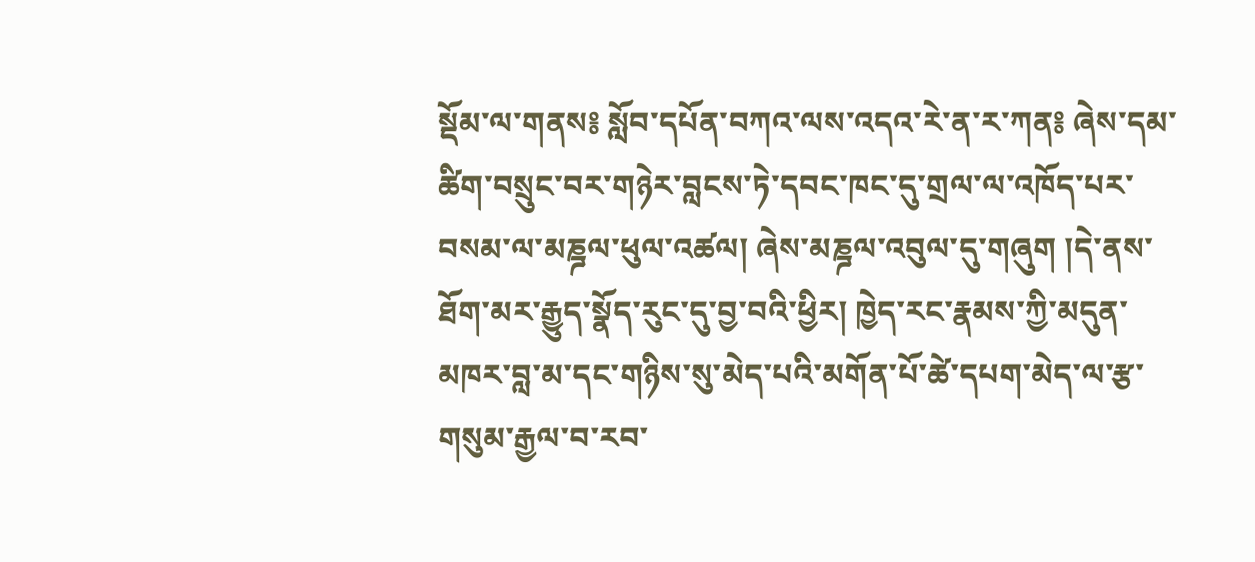སྡོམ་ལ་གནས༔ སློབ་དཔོན་བཀའ་ལས་འདའ་རེ་ན་ར་ཀན༔ ཞེས་དམ་ཚིག་བསྲུང་བར་གཉེར་བླངས་ཏེ་དབང་ཁང་དུ་གྲལ་ལ་འཁོད་པར་བསམ་ལ་མཎྜལ་ཕུལ་འཚལ། ཞེས་མཎྜལ་འབུལ་དུ་གཞུག །དེ་ནས་ཐོག་མར་རྒྱུད་སྣོད་རུང་དུ་བྱ་བའི་ཕྱིར། ཁྱེད་རང་རྣམས་ཀྱི་མདུན་མཁར་བླ་མ་དང་གཉིས་སུ་མེད་པའི་མགོན་པོ་ཚེ་དཔག་མེད་ལ་རྩ་གསུམ་རྒྱལ་བ་རབ་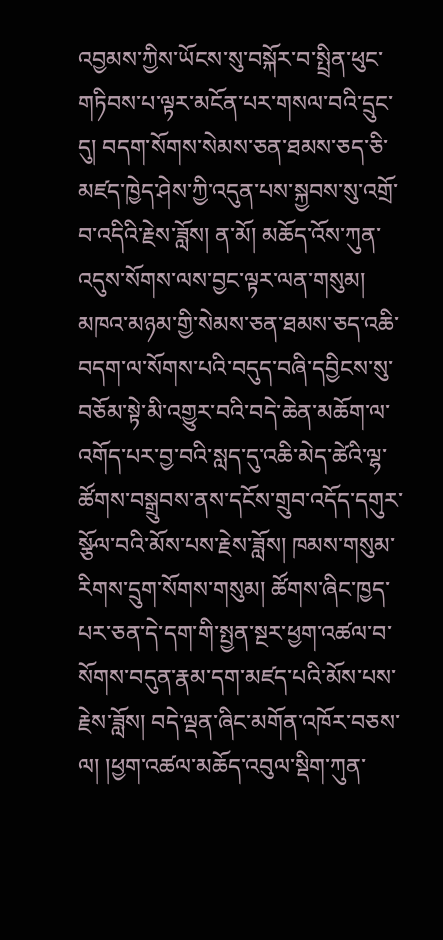འབྱམས་ཀྱིས་ཡོངས་སུ་བསྐོར་བ་སྤྲིན་ཕུང་གཏིབས་པ་ལྟར་མངོན་པར་གསལ་བའི་དྲུང་དུ། བདག་སོགས་སེམས་ཅན་ཐམས་ཅད་ཅི་མཛད་ཁྱེད་ཤེས་ཀྱི་འདུན་པས་སྐྱབས་སུ་འགྲོ་བ་འདིའི་རྗེས་ཟློས། ན་མོ། མཆོད་འོས་ཀུན་འདུས་སོགས་ལས་བྱང་ལྟར་ལན་གསུམ། མཁའ་མཉམ་གྱི་སེམས་ཅན་ཐམས་ཅད་འཆི་བདག་ལ་སོགས་པའི་བདུད་བཞི་དབྱིངས་སུ་བཅོམ་སྟེ་མི་འགྱུར་བའི་བདེ་ཆེན་མཆོག་ལ་འགོད་པར་བྱ་བའི་སླད་དུ་འཆི་མེད་ཚེའི་ལྷ་ཚོགས་བསྒྲུབས་ནས་དངོས་གྲུབ་འདོད་དགུར་སྩོལ་བའི་མོས་པས་རྗེས་ཟློས། ཁམས་གསུམ་རིགས་དྲུག་སོགས་གསུམ། ཚོགས་ཞིང་ཁྱད་པར་ཅན་དེ་དག་གི་སྤྱན་སྔར་ཕྱག་འཚལ་བ་སོགས་བདུན་རྣམ་དག་མཛད་པའི་མོས་པས་རྗེས་ཟློས། བདེ་ལྡན་ཞིང་མགོན་འཁོར་བཅས་ལ། །ཕྱག་འཚལ་མཆོད་འབུལ་སྡིག་ཀུན་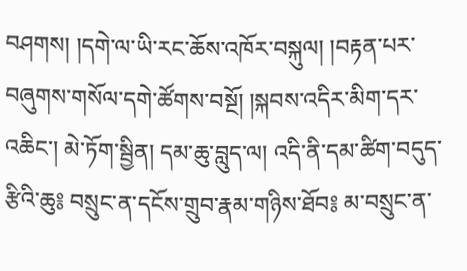བཤགས། །དགེ་ལ་ཡི་རང་ཆོས་འཁོར་བསྐུལ། །བརྟན་པར་བཞུགས་གསོལ་དགེ་ཚོགས་བསྔོ། །སྐབས་འདིར་མིག་དར་འཆིང་། མེ་ཏོག་སྦྱིན། དམ་ཆུ་བླུད་ལ། འདི་ནི་དམ་ཚིག་བདུད་རྩིའི་ཆུ༔ བསྲུང་ན་དངོས་གྲུབ་རྣམ་གཉིས་ཐོབ༔ མ་བསྲུང་ན་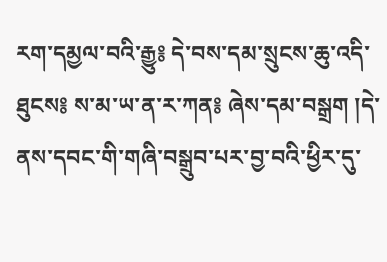རག་དམྱལ་བའི་རྒྱུ༔ དེ་བས་དམ་སྲུངས་ཆུ་འདི་ཐུངས༔ ས་མ་ཡ་ན་ར་ཀན༔ ཞེས་དམ་བསྒྲག །དེ་ནས་དབང་གི་གཞི་བསྒྲུབ་པར་བྱ་བའི་ཕྱིར་དུ་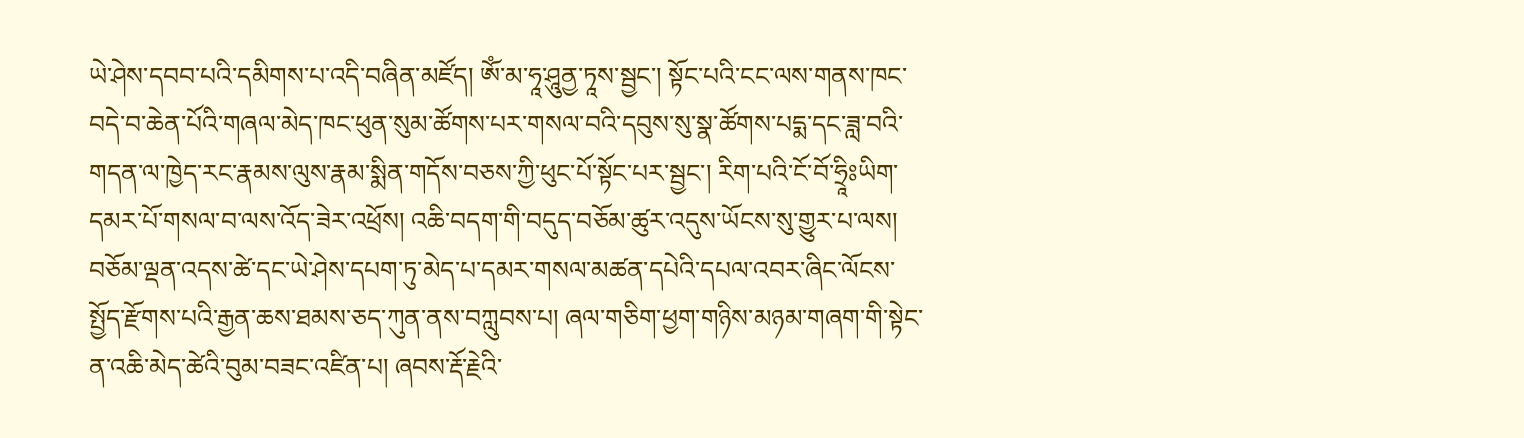ཡེ་ཤེས་དབབ་པའི་དམིགས་པ་འདི་བཞིན་མཛོད། ཨོཾ་མ་ཧཱ་ཤཱུནྱ་ཏཱས་སྦྱང་། སྟོང་པའི་ངང་ལས་གནས་ཁང་བདེ་བ་ཆེན་པོའི་གཞལ་མེད་ཁང་ཕུན་སུམ་ཚོགས་པར་གསལ་བའི་དབུས་སུ་སྣ་ཚོགས་པདྨ་དང་ཟླ་བའི་གདན་ལ་ཁྱེད་རང་རྣམས་ལུས་རྣམ་སྨིན་གདོས་བཅས་ཀྱི་ཕུང་པོ་སྟོང་པར་སྦྱང་། རིག་པའི་ངོ་བོ་ཧྲཱིཿཡིག་དམར་པོ་གསལ་བ་ལས་འོད་ཟེར་འཕྲོས། འཆི་བདག་གི་བདུད་བཅོམ་ཚུར་འདུས་ཡོངས་སུ་གྱུར་པ་ལས། བཅོམ་ལྡན་འདས་ཚེ་དང་ཡེ་ཤེས་དཔག་ཏུ་མེད་པ་དམར་གསལ་མཚན་དཔེའི་དཔལ་འབར་ཞིང་ལོངས་སྤྱོད་རྫོགས་པའི་རྒྱན་ཆས་ཐམས་ཅད་ཀུན་ནས་བཀླུབས་པ། ཞལ་གཅིག་ཕྱག་གཉིས་མཉམ་གཞག་གི་སྟེང་ན་འཆི་མེད་ཚེའི་བུམ་བཟང་འཛིན་པ། ཞབས་རྡོ་རྗེའི་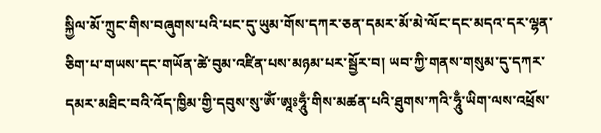སྐྱིལ་མོ་ཀྲུང་གིས་བཞུགས་པའི་པང་དུ་ཡུམ་གོས་དཀར་ཅན་དམར་མོ་མེ་ལོང་དང་མདའ་དར་ལྷན་ཅིག་པ་གཡས་དང་གཡོན་ཚེ་བུམ་འཛིན་པས་མཉམ་པར་སྦྱོར་བ། ཡབ་ཀྱི་གནས་གསུམ་དུ་དཀར་དམར་མཐིང་བའི་འོད་ཁྱིམ་གྱི་དབུས་སུ་ཨོཾ་ཨཱཿཧཱུྃ་གིས་མཚན་པའི་ཐུགས་ཀའི་ཧཱུྃ་ཡིག་ལས་འཕྲོས་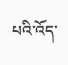པའི་འོད་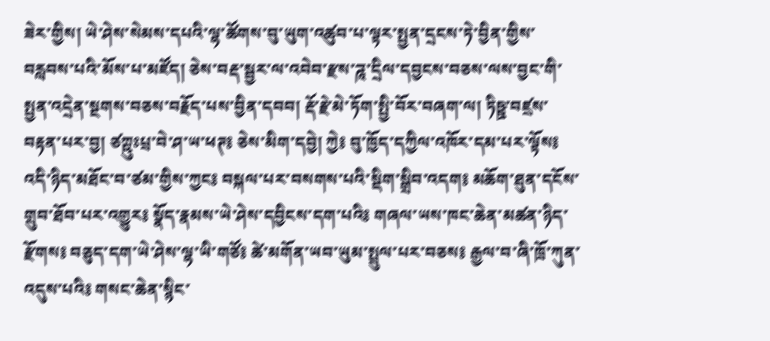ཟེར་གྱིས། ཡེ་ཤེས་སེམས་དཔའི་ལྷ་ཚོགས་བུ་ཡུག་འཚུབ་པ་ལྟར་སྤྱན་དྲངས་ཏེ་བྱིན་གྱིས་བརླབས་པའི་མོས་པ་མཛོད། ཅེས་བརྡ་སྦྱར་ལ་འབེབ་རྫས་ཌཱ་དྲིལ་དབྱངས་བཅས་ལས་བྱང་གི་སྤྱན་འདྲེན་སྔགས་བཅས་བརྗོད་པས་བྱིན་དབབ། རྡོ་རྗེ་མེ་ཏོག་སྤྱི་བོར་བཞག་ལ། ཏིཥྛ་བཛྲས་བརྟན་པར་བྱ། ཙཀྵུཿཔྲ་བེ་ཤ་ཡ་ཕཊ༔ ཅེས་མིག་དབྱེ། ཀྱེ༔ བུ་ཁྱོད་དཀྱིལ་འཁོར་དམ་པར་ལྟོས༔ འདི་ཉིད་མཐོང་བ་ཙམ་གྱིས་ཀྱང༔ བསྐལ་པར་བསགས་པའི་སྡིག་སྒྲིབ་འདག༔ མཆོག་ཐུན་དངོས་གྲུབ་ཐོབ་པར་འགྱུར༔ སྣོད་རྣམས་ཡེ་ཤེས་དབྱིངས་དག་པའི༔ གཞལ་ཡས་ཁང་ཆེན་མཚན་ཉིད་རྫོགས༔ བཅུད་དག་ཡེ་ཤེས་ལྷ་ཡི་གཙོ༔ ཚེ་མགོན་ཡབ་ཡུམ་སྤྲུལ་པར་བཅས༔ རྒྱལ་བ་ཞི་ཁྲོ་ཀུན་འདུས་པའི༔ གསང་ཆེན་སྙིང་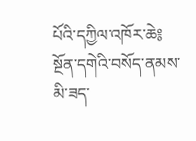པོའི་དཀྱིལ་འཁོར་ཆེ༔ སྔོན་དགེའི་བསོད་ནམས་མི་ཟད་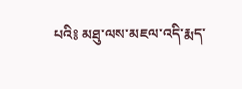པའི༔ མཐུ་ལས་མཇལ་འདི་རྨད་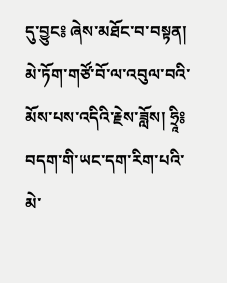དུ་བྱུང༔ ཞེས་མཐོང་བ་བསྟན། མེ་ཏོག་གཙོ་བོ་ལ་འབུལ་བའི་མོས་པས་འདིའི་རྗེས་ཟློས། ཧྲཱི༔ བདག་གི་ཡང་དག་རིག་པའི་མེ་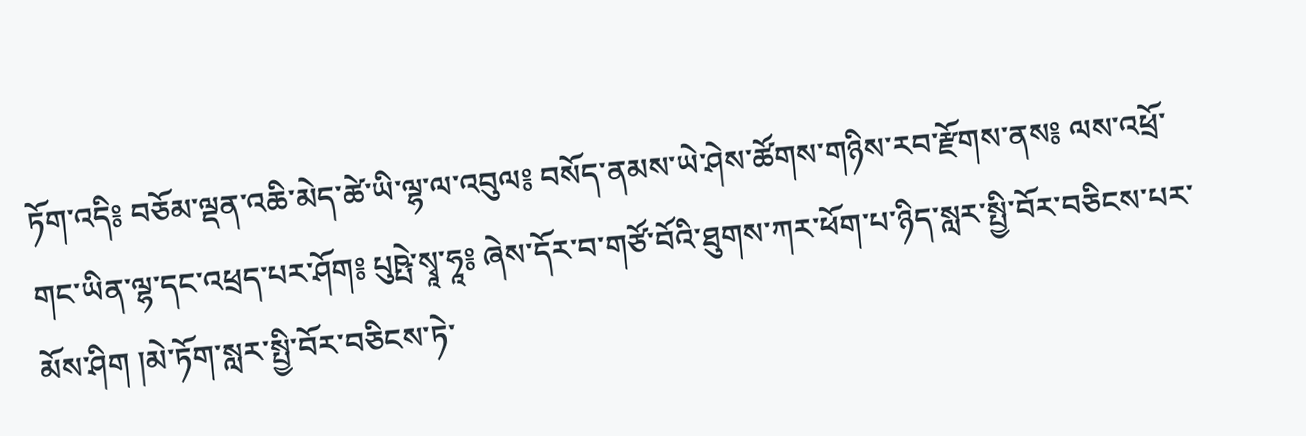ཏོག་འདི༔ བཅོམ་ལྡན་འཆི་མེད་ཚེ་ཡི་ལྷ་ལ་འབུལ༔ བསོད་ནམས་ཡེ་ཤེས་ཚོགས་གཉིས་རབ་རྫོགས་ནས༔ ལས་འཕྲོ་གང་ཡིན་ལྷ་དང་འཕྲད་པར་ཤོག༔ པུཥྤེ་སྭཱ་ཧཱ༔ ཞེས་དོར་བ་གཙོ་བོའི་ཐུགས་ཀར་ཕོག་པ་ཉིད་སླར་སྤྱི་བོར་བཅིངས་པར་མོས་ཤིག །མེ་ཏོག་སླར་སྤྱི་བོར་བཅིངས་ཏེ་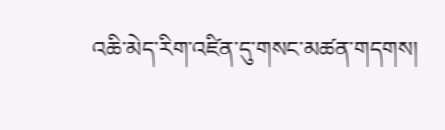འཆི་མེད་རིག་འཛིན་དུ་གསང་མཚན་གདགས།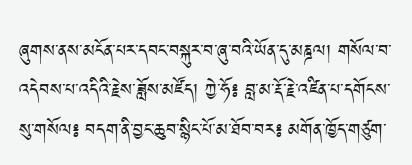ཞུགས་ནས་མངོན་པར་དབང་བསྐུར་བ་ཞུ་བའི་ཡོན་དུ་མཎྜལ། གསོལ་བ་འདེབས་པ་འདིའི་རྗེས་ཟློས་མཛོད། ཀྱེ་ཧོ༔ བླ་མ་རྡོ་རྗེ་འཛིན་པ་དགོངས་སུ་གསོལ༔ བདག་ནི་བྱང་ཆུབ་སྙིང་པོ་མ་ཐོབ་བར༔ མགོན་ཁྱོད་གཙུག་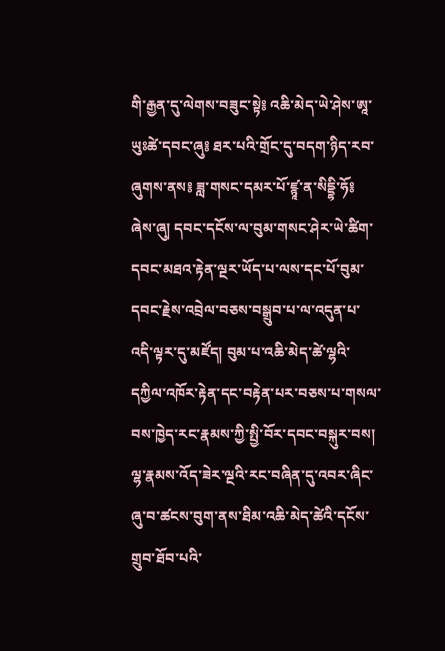གི་རྒྱན་དུ་ལེགས་བཟུང་སྟེ༔ འཆི་མེད་ཡེ་ཤེས་ཨཱ་ཡུཿཚེ་དབང་ཞུ༔ ཐར་པའི་གྲོང་དུ་བདག་ཉིད་རབ་ཞུགས་ནས༔ ཟླ་གསང་དམར་པོ་ཛྙཱ་ན་སིདྡྷི་ཧོ༔ ཞེས་ཞུ། དབང་དངོས་ལ་བུམ་གསང་ཤེར་ཡེ་ཚིག་དབང་མཐའ་རྟེན་ལྔར་ཡོད་པ་ལས་དང་པོ་བུམ་དབང་རྗེས་འབྲེལ་བཅས་བསྒྲུབ་པ་ལ་འདུན་པ་འདི་ལྟར་དུ་མཛོད། བུམ་པ་འཆི་མེད་ཚེ་ལྷའི་དཀྱིལ་འཁོར་རྟེན་དང་བརྟེན་པར་བཅས་པ་གསལ་བས་ཁྱེད་རང་རྣམས་ཀྱི་སྤྱི་བོར་དབང་བསྐུར་བས། ལྷ་རྣམས་འོད་ཟེར་ལྔའི་རང་བཞིན་དུ་འབར་ཞིང་ཞུ་བ་ཚངས་བུག་ནས་ཐིམ་འཆི་མེད་ཚེའི་དངོས་གྲུབ་ཐོབ་པའི་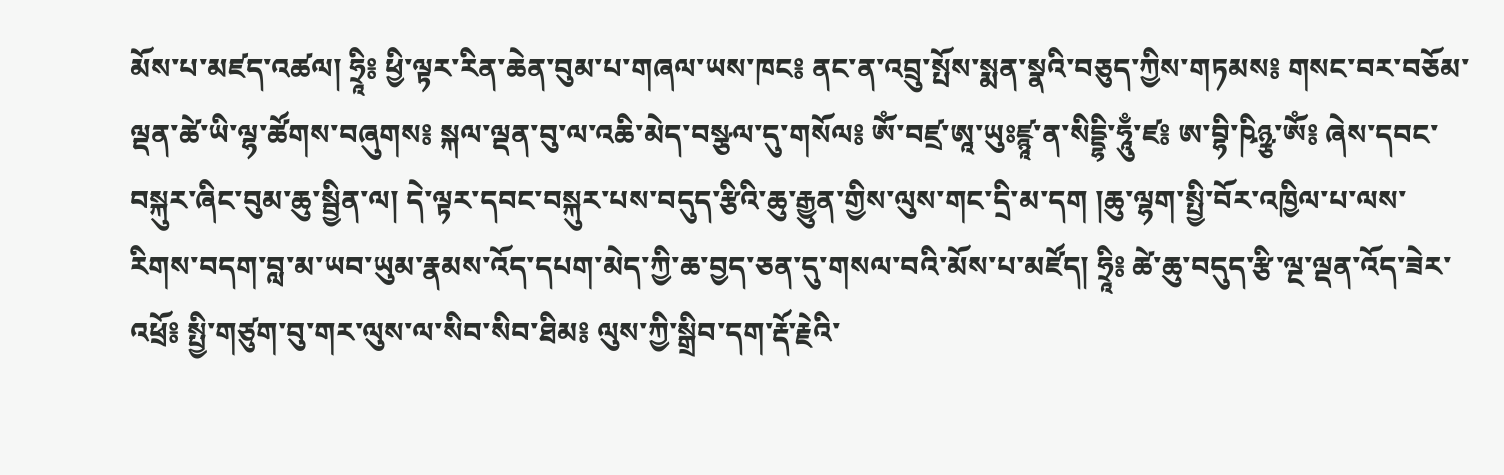མོས་པ་མཛད་འཚལ། ཧྲཱི༔ ཕྱི་ལྟར་རིན་ཆེན་བུམ་པ་གཞལ་ཡས་ཁང༔ ནང་ན་འབྲུ་སྤོས་སྨན་སྣའི་བཅུད་ཀྱིས་གཏམས༔ གསང་བར་བཅོམ་ལྡན་ཚེ་ཡི་ལྷ་ཚོགས་བཞུགས༔ སྐལ་ལྡན་བུ་ལ་འཆི་མེད་བསྩལ་དུ་གསོལ༔ ཨོཾ་བཛྲ་ཨཱ་ཡུཿཛྙཱ་ན་སིདྡྷི་ཧཱུྃ་ཛ༔ ཨ་བྷི་ཥིཉྩ་ཨོཾ༔ ཞེས་དབང་བསྐུར་ཞིང་བུམ་ཆུ་སྦྱིན་ལ། དེ་ལྟར་དབང་བསྐུར་པས་བདུད་རྩིའི་ཆུ་རྒྱུན་གྱིས་ལུས་གང་དྲི་མ་དག །ཆུ་ལྷག་སྤྱི་བོར་འཁྱིལ་པ་ལས་རིགས་བདག་བླ་མ་ཡབ་ཡུམ་རྣམས་འོད་དཔག་མེད་ཀྱི་ཆ་བྱད་ཅན་དུ་གསལ་བའི་མོས་པ་མཛོད། ཧྲཱི༔ ཚེ་ཆུ་བདུད་རྩི་ལྔ་ལྡན་འོད་ཟེར་འཕྲོ༔ སྤྱི་གཙུག་བུ་གར་ལུས་ལ་སིབ་སིབ་ཐིམ༔ ལུས་ཀྱི་སྒྲིབ་དག་རྡོ་རྗེའི་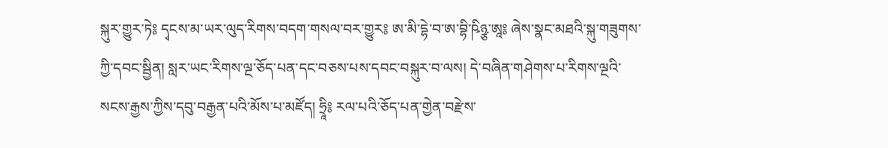སྐུར་གྱུར་ཏེ༔ དྭངས་མ་ཡར་ལུད་རིགས་བདག་གསལ་བར་གྱུར༔ ཨ་མི་དྷེ་བ་ཨ་བྷི་ཥིཉྩ་ཨཱ༔ ཞེས་སྣང་མཐའི་སྐུ་གཟུགས་ཀྱི་དབང་སྦྱིན། སླར་ཡང་རིགས་ལྔ་ཅོད་པན་དང་བཅས་པས་དབང་བསྐུར་བ་ལས། དེ་བཞིན་གཤེགས་པ་རིགས་ལྔའི་སངས་རྒྱས་ཀྱིས་དབུ་བརྒྱན་པའི་མོས་པ་མཛོད། ཧྲཱི༔ རལ་པའི་ཅོད་པན་གྱེན་བརྫེས་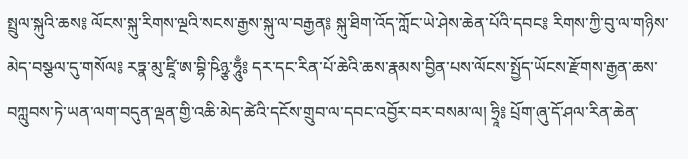སྤྲུལ་སྐུའི་ཆས༔ ལོངས་སྐུ་རིགས་ལྔའི་སངས་རྒྱས་སྐུ་ལ་བརྒྱན༔ སྐུ་ཐིག་འོད་ཀློང་ཡེ་ཤེས་ཆེན་པོའི་དབང༔ རིགས་ཀྱི་བུ་ལ་གཉིས་མེད་བསྩལ་དུ་གསོལ༔ རཏྣ་མུ་ཛཱི་ཨ་བྷི་ཥིཉྩ་ཧཱུྃ༔ དར་དང་རིན་པོ་ཆེའི་ཆས་རྣམས་བྱིན་པས་ལོངས་སྤྱོད་ཡོངས་རྫོགས་རྒྱན་ཆས་བཀླུབས་ཏེ་ཡན་ལག་བདུན་ལྡན་གྱི་འཆི་མེད་ཚེའི་དངོས་གྲུབ་ལ་དབང་འབྱོར་བར་བསམ་ལ། ཧྲཱི༔ པྲོག་ཞུ་དོ་ཤལ་རིན་ཆེན་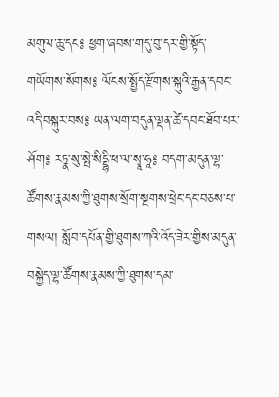མགུལ་ཆུ་དང༔ ཕྱག་ཞབས་གདུ་བུ་དར་གྱི་སྟོད་གཡོགས་སོགས༔ ལོངས་སྤྱོད་རྫོགས་སྐུའི་རྒྱན་དབང་འདི་བསྐུར་བས༔ ཡན་ལག་བདུན་ལྡན་ཚེ་དབང་ཐོབ་པར་ཤོག༔ རཏྣ་སུ་སྤེ་སིདྡྷི་ཕ་ལ་སྭཱ་ཧཱ༔ བདག་མདུན་ལྷ་ཚོགས་རྣམས་ཀྱི་ཐུགས་སྲོག་སྔགས་ཕྲེང་དང་བཅས་པ་གསལ། སློབ་དཔོན་གྱི་ཐུགས་ཀའི་འོད་ཟེར་གྱིས་མདུན་བསྐྱེད་ལྷ་ཚོགས་རྣམས་ཀྱི་ཐུགས་དམ་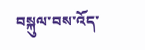བསྐུལ་བས་འོད་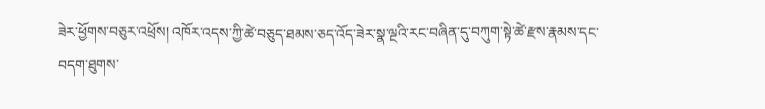ཟེར་ཕྱོགས་བཅུར་འཕྲོས། འཁོར་འདས་ཀྱི་ཚེ་བཅུད་ཐམས་ཅད་འོད་ཟེར་སྣ་ལྔའི་རང་བཞིན་དུ་བཀུག་སྟེ་ཚེ་རྫས་རྣམས་དང་བདག་ཐུགས་